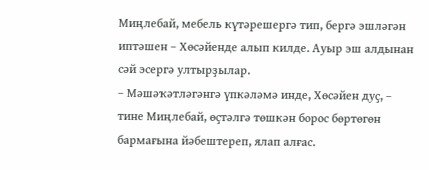Миңлебай, мебель күтәрешергә тип, бергә эшләгән иптәшен – Хөсәйенде алып килде. Ауыр эш алдынан сәй эсергә ултырҙылар.
– Мәшәҡәтләгәнгә үпкәләмә инде, Хөсәйен дуҫ, – тине Миңлебай, өҫтәлгә төшкән борос бөртөгөн бармағына йәбештереп, ялап алғас.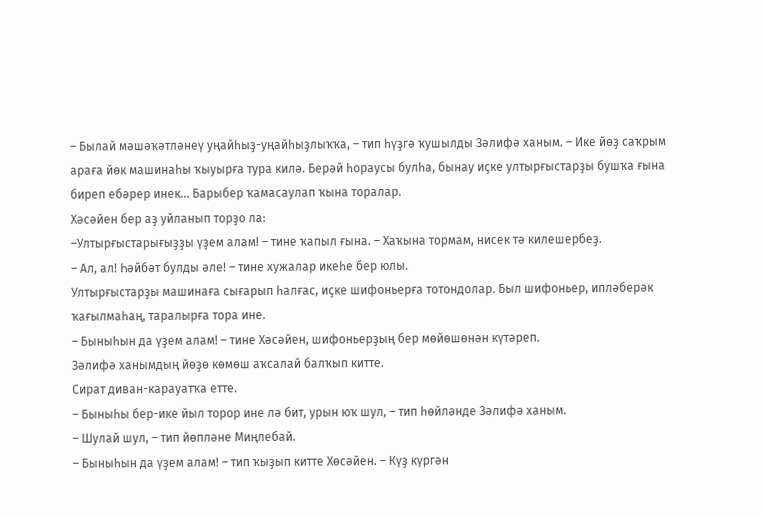– Былай мәшәҡәтләнеү уңайһыҙ-уңайһыҙлыҡҡа, – тип һүҙгә ҡушылды Зәлифә ханым. – Ике йөҙ саҡрым араға йөк машинаһы ҡыуырға тура килә. Берәй һораусы булһа, бынау иҫке ултырғыстарҙы бушҡа ғына биреп ебәрер инек... Барыбер ҡамасаулап ҡына торалар.
Хәсәйен бер аҙ уйланып торҙо ла:
–Ултырғыстарығыҙҙы үҙем алам! – тине ҡапыл ғына. – Хаҡына тормам, нисек тә килешербеҙ.
– Ал, ал! Һәйбәт булды әле! – тине хужалар икеһе бер юлы.
Ултырғыстарҙы машинаға сығарып һалғас, иҫке шифоньерға тотондолар. Был шифоньер, ипләберәк ҡағылмаһаң, таралырға тора ине.
– Быныһын да үҙем алам! – тине Хәсәйен, шифоньерҙың бер мөйөшөнән күтәреп.
Зәлифә ханымдың йөҙө көмөш аҡсалай балҡып китте.
Сират диван-карауатҡа етте.
– Быныһы бер-ике йыл торор ине лә бит, урын юҡ шул, – тип һөйләнде Зәлифә ханым.
– Шулай шул, – тип йөпләне Миңлебай.
– Быныһын да үҙем алам! – тип ҡыҙып китте Хөсәйен. – Күҙ күргән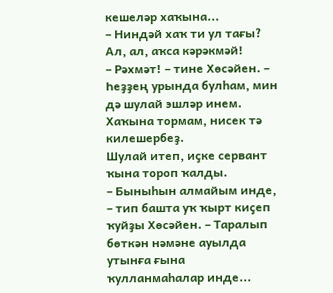кешеләр хаҡына...
– Ниндәй хаҡ ти ул тағы? Ал, ал, аҡса кәрәкмәй!
– Рәхмәт! – тине Хөсәйен. – Һеҙҙең урында булһам, мин дә шулай эшләр инем. Хаҡына тормам, нисек тә килешербеҙ.
Шулай итеп, иҫке сервант ҡына тороп ҡалды.
– Быныһын алмайым инде, – тип башта уҡ ҡырт киҫеп ҡуйҙы Хөсәйен. – Таралып бөткән нәмәне ауылда утынға ғына ҡулланмаһалар инде...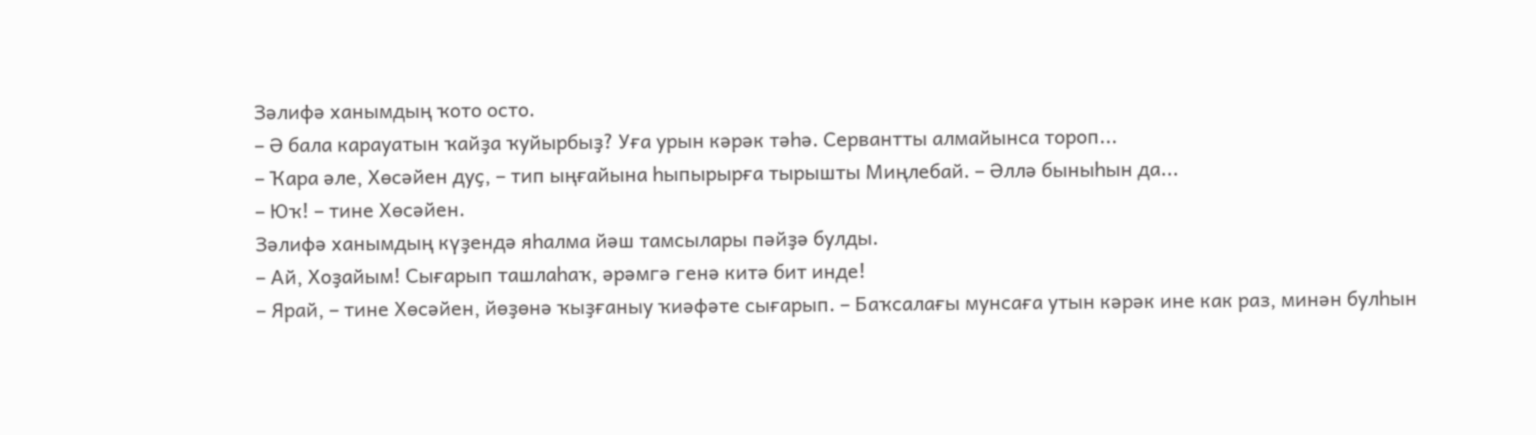Зәлифә ханымдың ҡото осто.
– Ә бала карауатын ҡайҙа ҡуйырбыҙ? Уға урын кәрәк тәһә. Сервантты алмайынса тороп...
– Ҡара әле, Хөсәйен дуҫ, – тип ыңғайына һыпырырға тырышты Миңлебай. – Әллә быныһын да...
– Юҡ! – тине Хөсәйен.
Зәлифә ханымдың күҙендә яһалма йәш тамсылары пәйҙә булды.
– Ай, Хоҙайым! Сығарып ташлаһаҡ, әрәмгә генә китә бит инде!
– Ярай, – тине Хөсәйен, йөҙөнә ҡыҙғаныу ҡиәфәте сығарып. – Баҡсалағы мунсаға утын кәрәк ине как раз, минән булһын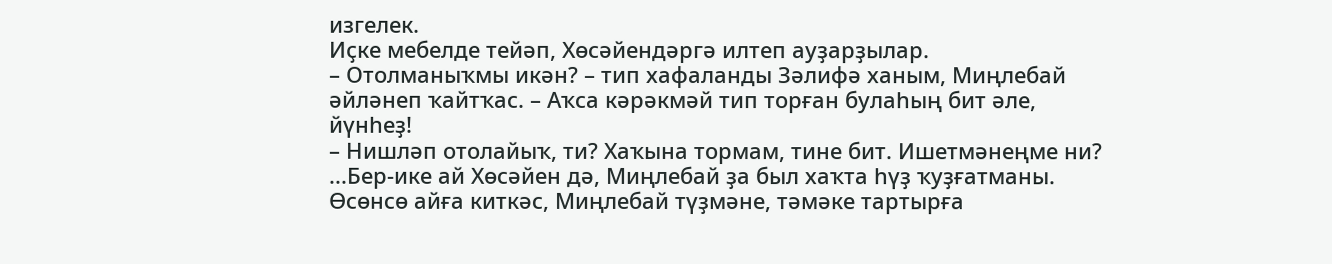изгелек.
Иҫке мебелде тейәп, Хөсәйендәргә илтеп ауҙарҙылар.
– Отолманыҡмы икән? – тип хафаланды Зәлифә ханым, Миңлебай әйләнеп ҡайтҡас. – Аҡса кәрәкмәй тип торған булаһың бит әле, йүнһеҙ!
– Нишләп отолайыҡ, ти? Хаҡына тормам, тине бит. Ишетмәнеңме ни?
...Бер-ике ай Хөсәйен дә, Миңлебай ҙа был хаҡта һүҙ ҡуҙғатманы. Өсөнсө айға киткәс, Миңлебай түҙмәне, тәмәке тартырға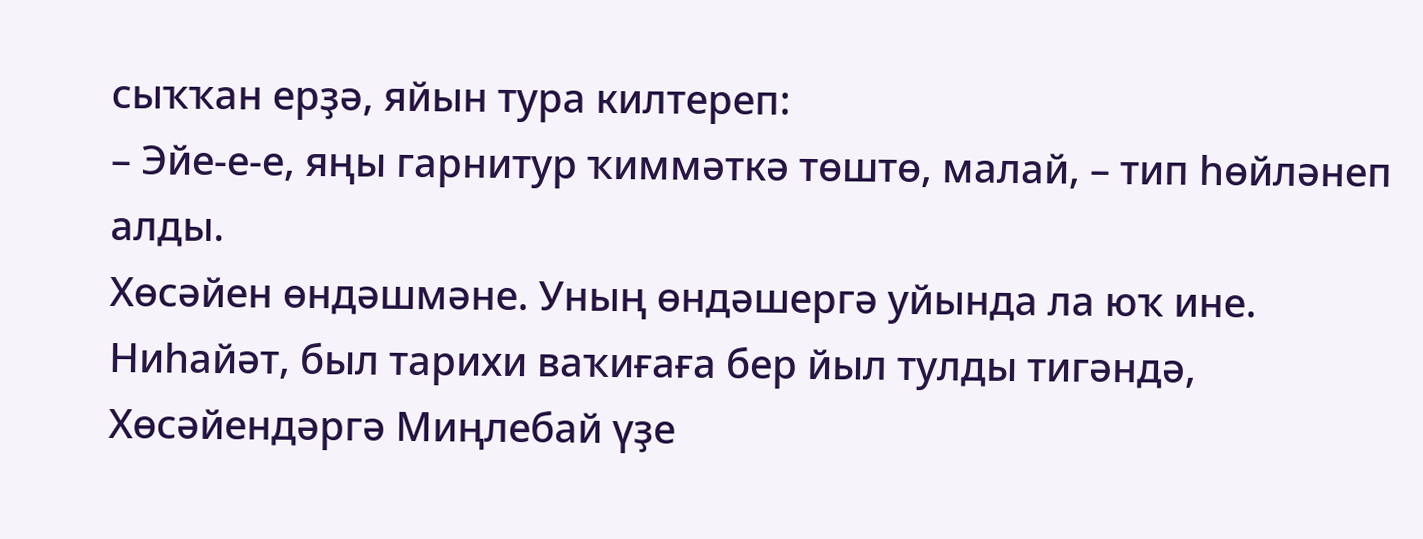сыҡҡан ерҙә, яйын тура килтереп:
– Эйе-е-е, яңы гарнитур ҡиммәткә төштө, малай, – тип һөйләнеп алды.
Хөсәйен өндәшмәне. Уның өндәшергә уйында ла юҡ ине.
Ниһайәт, был тарихи ваҡиғаға бер йыл тулды тигәндә, Хөсәйендәргә Миңлебай үҙе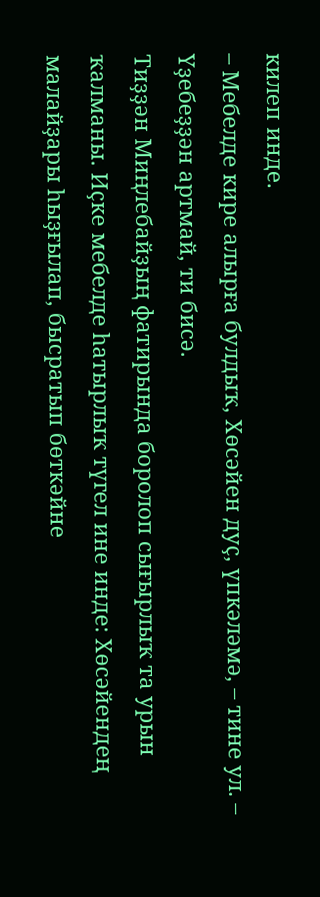килеп инде.
– Мебелде кире алырға булдыҡ, Хөсәйен дуҫ, үпкәләмә, – тине ул. – Үҙебеҙҙән артмай, ти бисә.
Тиҙҙән Миңлебайҙың фатирында боролоп сығырлыҡ та урын ҡалманы. Иҫке мебелде һатырлыҡ түгел ине инде: Хөсәйендең малайҙары һыҙғылап, бысратып бөткәйне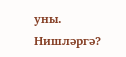уны.
Нишләргә?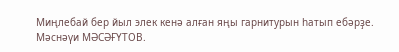Миңлебай бер йыл элек кенә алған яңы гарнитурын һатып ебәрҙе.
Мәснәүи МӘСӘҒҮТОВ.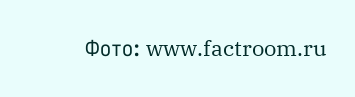Фото: www.factroom.ru